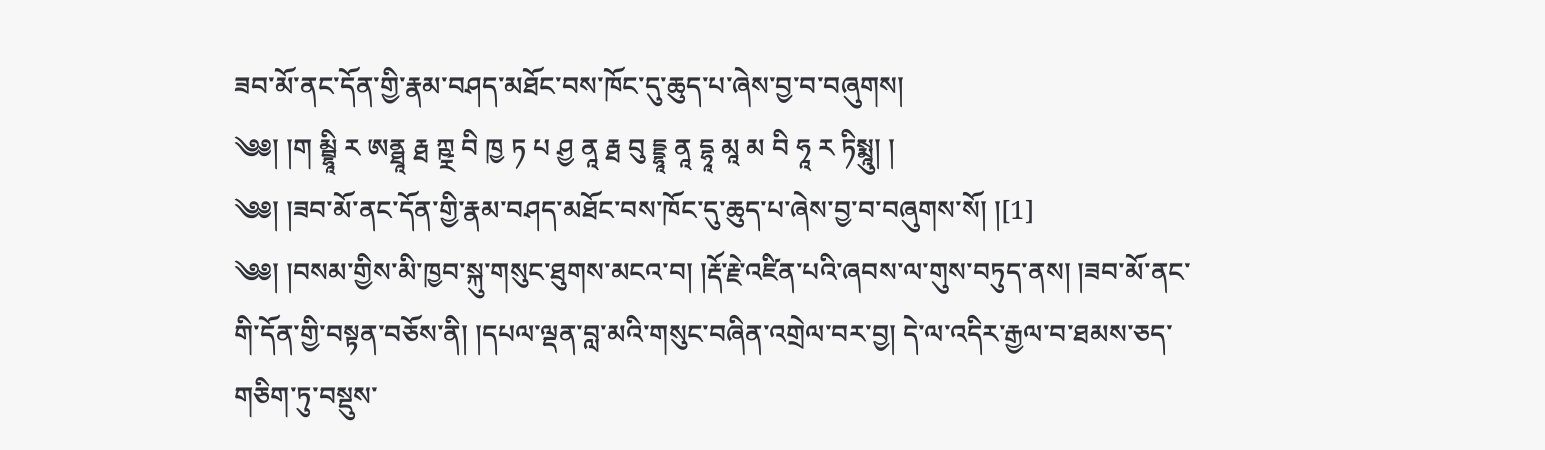ཟབ་མོ་ནང་དོན་གྱི་རྣམ་བཤད་མཐོང་བས་ཁོང་དུ་ཆུད་པ་ཞེས་བྱ་བ་བཞུགས།
༄༅། །ག མྦྷཱི ར ཨནྠཱ རྠ ཀྵྼ བི ཁྱ ཏ པ ཤྱ ནཱ རྠ བུ དྡྷཱ ནཱ དྷཱ མཱ མ བི ཧཱ ར ཏིསྨཱུ། །
༄༅། །ཟབ་མོ་ནང་དོན་གྱི་རྣམ་བཤད་མཐོང་བས་ཁོང་དུ་ཆུད་པ་ཞེས་བྱ་བ་བཞུགས་སོ། །[1]
༄༅། །བསམ་གྱིས་མི་ཁྱབ་སྐུ་གསུང་ཐུགས་མངའ་བ། །རྡོ་རྗེ་འཛིན་པའི་ཞབས་ལ་གུས་བཏུད་ནས། །ཟབ་མོ་ནང་གི་དོན་གྱི་བསྟན་བཅོས་ནི། །དཔལ་ལྡན་བླ་མའི་གསུང་བཞིན་འགྲེལ་བར་བྱ། དེ་ལ་འདིར་རྒྱལ་བ་ཐམས་ཅད་གཅིག་ཏུ་བསྡུས་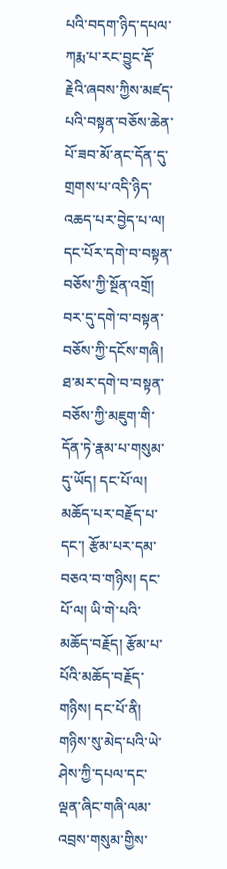པའི་བདག་ཉིད་དཔལ་ཀརྨ་པ་རང་བྱུང་རྡོ་རྗེའི་ཞབས་ཀྱིས་མཛད་པའི་བསྟན་བཅོས་ཆེན་པོ་ཟབ་མོ་ནང་དོན་དུ་གྲགས་པ་འདི་ཉིད་འཆད་པར་བྱེད་པ་ལ། དང་པོར་དགེ་བ་བསྟན་བཅོས་ཀྱི་སྔོན་འགྲོ། བར་དུ་དགེ་བ་བསྟན་བཅོས་ཀྱི་དངོས་གཞི། ཐ་མར་དགེ་བ་བསྟན་བཅོས་ཀྱི་མཇུག་གི་དོན་ཏེ་རྣམ་པ་གསུམ་དུ་ཡོད། དང་པོ་ལ། མཆོད་པར་བརྗོད་པ་དང་། རྩོམ་པར་དམ་བཅའ་བ་གཉིས། དང་པོ་ལ། ཡི་གེ་པའི་མཆོད་བརྗོད། རྩོམ་པ་པོའི་མཆོད་བརྗོད་གཉིས། དང་པོ་ནི། གཉིས་སུ་མེད་པའི་ཡེ་ཤེས་ཀྱི་དཔལ་དང་ལྡན་ཞིང་གཞི་ལམ་འབྲས་གསུམ་གྱིས་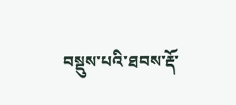བསྡུས་པའི་ཐབས་རྡོ་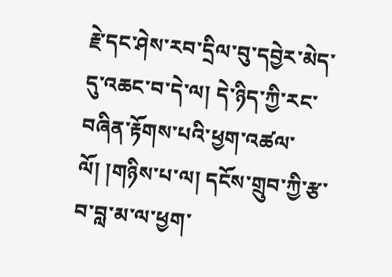རྗེ་དང་ཤེས་རབ་དྲིལ་བུ་དབྱེར་མེད་དུ་འཆང་བ་དེ་ལ། དེ་ཉིད་ཀྱི་རང་བཞིན་རྟོགས་པའི་ཕྱག་འཚལ་ལོ། །གཉིས་པ་ལ། དངོས་གྲུབ་ཀྱི་རྩ་བ་བླ་མ་ལ་ཕྱག་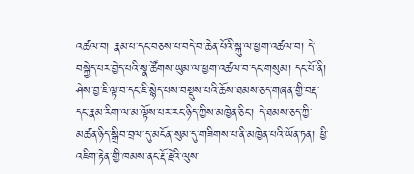འཚལ་བ། རྣམ་པ་དང་བཅས་པ་བདེ་བ་ཆེན་པོའི་སྐུ་ལ་ཕྱག་འཚལ་བ། དེ་བསྐྱེད་པར་བྱེད་པའི་སྣ་ཚོགས་ཡུམ་ལ་ཕྱག་འཚལ་བ་དང་གསུམ། དང་པོ་ནི། ཤེས་བྱ་ཇི་ལྟ་བ་དང་ཇི་སྙེད་པས་བསྡུས་པའི་ཆོས་ཐམས་ཅད་གཞན་གྱི་བརྡ་དང་རྣམ་རིག་ལ་མ་ལྟོས་པར་རང་ཉིད་ཀྱིས་མཁྱེན་ཅིང་། དེ་ཐམས་ཅད་ཀྱི་མཚན་ཉིད་སྒྲིབ་བྲལ་དུ་མངོན་སུམ་དུ་གཟིགས་པ་ནི་མཁྱེན་པའི་ཡོན་ཏན། ཕྱི་འཇིག་རྟེན་གྱི་ཁམས་ནང་རྡོ་རྗེའི་ལུས་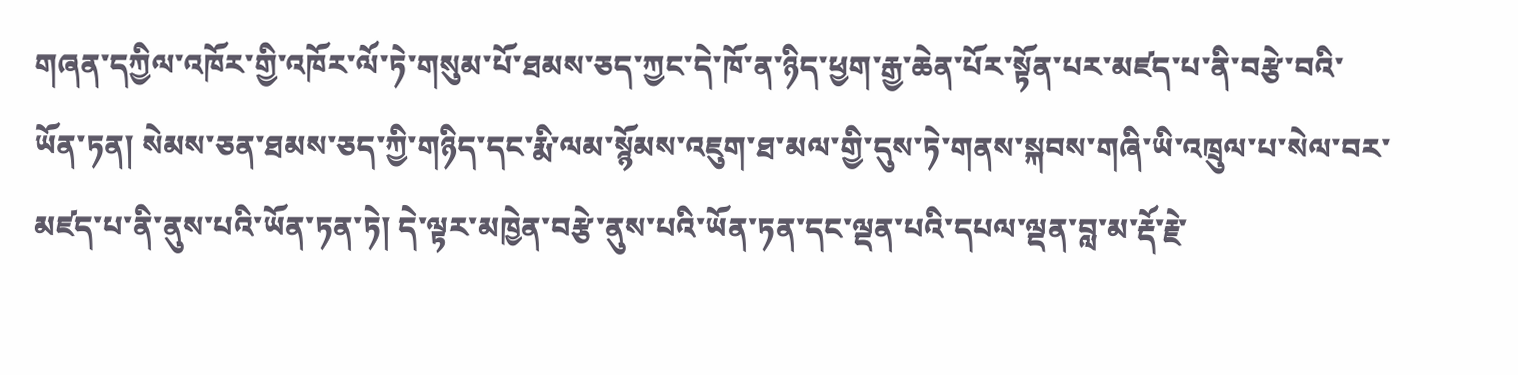གཞན་དཀྱིལ་འཁོར་གྱི་འཁོར་ལོ་ཏེ་གསུམ་པོ་ཐམས་ཅད་ཀྱང་དེ་ཁོ་ན་ཉིད་ཕྱག་རྒྱ་ཆེན་པོར་སྟོན་པར་མཛད་པ་ནི་བརྩེ་བའི་ཡོན་ཏན། སེམས་ཅན་ཐམས་ཅད་ཀྱི་གཉིད་དང་རྨི་ལམ་སྙོམས་འཇུག་ཐ་མལ་གྱི་དུས་ཏེ་གནས་སྐབས་གཞི་ཡི་འཁྲུལ་པ་སེལ་བར་མཛད་པ་ནི་ནུས་པའི་ཡོན་ཏན་ཏེ། དེ་ལྟར་མཁྱེན་བརྩེ་ནུས་པའི་ཡོན་ཏན་དང་ལྡན་པའི་དཔལ་ལྡན་བླ་མ་རྡོ་རྗེ་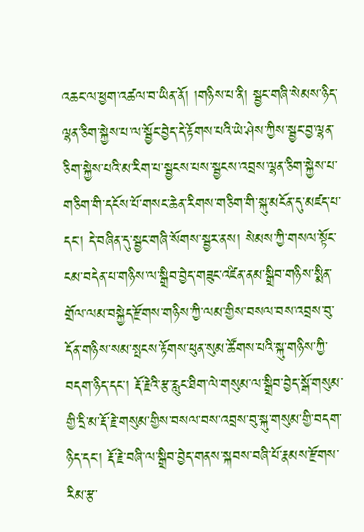འཆང་ལ་ཕྱག་འཚལ་བ་ཡིན་ནོ། །གཉིས་པ་ནི། སྦྱང་གཞི་སེམས་ཉིད་ལྷན་ཅིག་སྐྱེས་པ་ལ་སྦྱོང་བྱེད་དེ་རྟོགས་པའི་ཡེ་ཤེས་ཀྱིས་སྦྱང་བྱ་ལྷན་ཅིག་སྐྱེས་པའི་མ་རིག་པ་སྦྱངས་པས་སྦྱངས་འབྲས་ལྷན་ཅིག་སྐྱེས་པ་གཅིག་གི་དངོས་པོ་གསང་ཆེན་རིགས་གཅིག་གི་སྐུ་མངོན་དུ་མཛད་པ་དང་། དེ་བཞིན་དུ་སྦྱང་གཞི་སོགས་སྦྱར་ནས། སེམས་ཀྱི་གསལ་སྟོང་ངམ་བདེན་པ་གཉིས་ལ་སྒྲིབ་བྱེད་གཟུང་འཛིན་ནམ་སྒྲིབ་གཉིས་སྨིན་གྲོལ་ལམ་བསྐྱེད་རྫོགས་གཉིས་ཀྱི་ལམ་གྱིས་བསལ་བས་འབྲས་བུ་དོན་གཉིས་སམ་སྤངས་རྟོགས་ཕུན་སུམ་ཚོགས་པའི་སྐུ་གཉིས་ཀྱི་བདག་ཉིད་དང་། རྡོ་རྗེའི་རྩ་རླུང་ཐིག་ལེ་གསུམ་ལ་སྒྲིབ་བྱེད་སྒོ་གསུམ་གྱི་དྲི་མ་རྡོ་རྗེ་གསུམ་གྱིས་བསལ་བས་འབྲས་བུ་སྐུ་གསུམ་གྱི་བདག་ཉིད་དང་། རྡོ་རྗེ་བཞི་ལ་སྒྲིབ་བྱེད་གནས་སྐབས་བཞི་པོ་རྣམས་རྫོགས་རིམ་རྩ་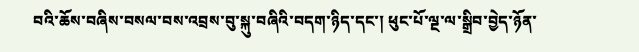བའི་ཆོས་བཞིས་བསལ་བས་འབྲས་བུ་སྐུ་བཞིའི་བདག་ཉིད་དང་། ཕུང་པོ་ལྔ་ལ་སྒྲིབ་བྱེད་ཉོན་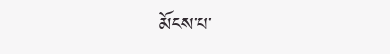མོངས་པ་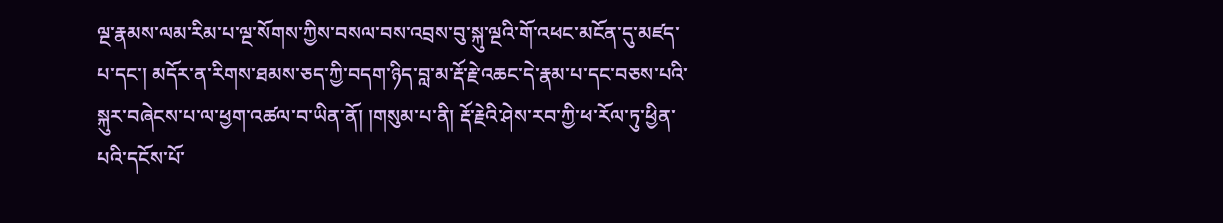ལྔ་རྣམས་ལམ་རིམ་པ་ལྔ་སོགས་ཀྱིས་བསལ་བས་འབྲས་བུ་སྐུ་ལྔའི་གོ་འཕང་མངོན་དུ་མཛད་པ་དང་། མདོར་ན་རིགས་ཐམས་ཅད་ཀྱི་བདག་ཉིད་བླ་མ་རྡོ་རྗེ་འཆང་དེ་རྣམ་པ་དང་བཅས་པའི་སྐུར་བཞེངས་པ་ལ་ཕྱག་འཚལ་བ་ཡིན་ནོ། །གསུམ་པ་ནི། རྡོ་རྗེའི་ཤེས་རབ་ཀྱི་ཕ་རོལ་ཏུ་ཕྱིན་པའི་དངོས་པོ་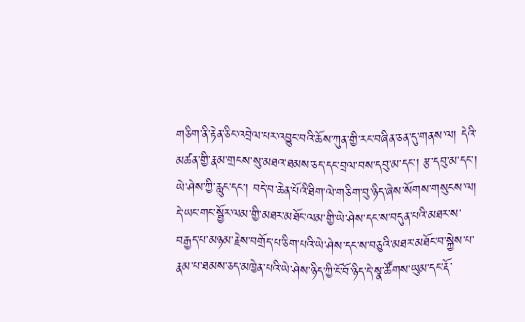གཅིག་ནི་རྟེན་ཅིང་འབྲེལ་པར་འབྱུང་བའི་ཆོས་ཀུན་གྱི་རང་བཞིན་ཅན་དུ་གནས་ལ། དེའི་མཚན་གྱི་རྣམ་གྲངས་སུ་མཐའ་ཐམས་ཅད་དང་བྲལ་བས་དབུ་མ་དང་། རྩ་དབུ་མ་དང་། ཡེ་ཤེས་ཀྱི་རླུང་དང་། བདེ་བ་ཆེན་པོའི་ཐིག་ལེ་གཅིག་བུ་ཉིད་ཞེས་སོགས་གསུངས་ལ། དེ་ཡང་གང་སྦྱོར་ལམ་གྱི་མཐར་མཐོང་ལམ་གྱི་ཡེ་ཤེས་དང་ས་བདུན་པའི་མཐར་ས་བརྒྱད་པ་མཉམ་རྗེས་བགྲོད་པ་ཅིག་པའི་ཡེ་ཤེས་དང་ས་བཅུའི་མཐར་མཐོང་བ་སྐྱེས་པ་རྣམ་པ་ཐམས་ཅད་མཁྱེན་པའི་ཡེ་ཤེས་ཉིད་ཀྱི་ངོ་བོ་ཉིད་དེ་སྣ་ཚོགས་ཡུམ་དང་རྡོ་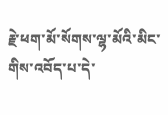རྗེ་ཕག་མོ་སོགས་ལྷ་མོའི་མིང་གིས་འབོད་པ་དེ་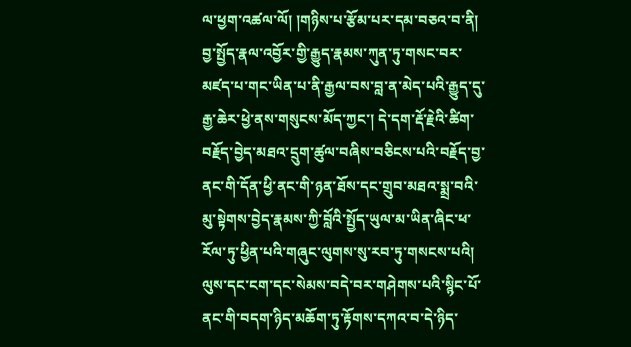ལ་ཕྱག་འཚལ་ལོ། །གཉིས་པ་རྩོམ་པར་དམ་བཅའ་བ་ནི། བྱ་སྤྱོད་རྣལ་འབྱོར་གྱི་རྒྱུད་རྣམས་ཀུན་ཏུ་གསང་བར་མཛད་པ་གང་ཡིན་པ་ནི་རྒྱལ་བས་བླ་ན་མེད་པའི་རྒྱུད་དུ་རྒྱ་ཆེར་ཕྱེ་ནས་གསུངས་མོད་ཀྱང་། དེ་དག་རྡོ་རྗེའི་ཚིག་བརྗོད་བྱེད་མཐའ་དྲུག་ཚུལ་བཞིས་བཅིངས་པའི་བརྗོད་བྱ་ནང་གི་དོན་ཕྱི་ནང་གི་ཉན་ཐོས་དང་གྲུབ་མཐའ་སྨྲ་བའི་མུ་སྟེགས་བྱེད་རྣམས་ཀྱི་བློའི་སྤྱོད་ཡུལ་མ་ཡིན་ཞིང་ཕ་རོལ་ཏུ་ཕྱིན་པའི་གཞུང་ལུགས་སུ་རབ་ཏུ་གསངས་པའི། ལུས་དང་ངག་དང་སེམས་བདེ་བར་གཤེགས་པའི་སྙིང་པོ་ནང་གི་བདག་ཉིད་མཆོག་ཏུ་རྟོགས་དཀའ་བ་དེ་ཉིད་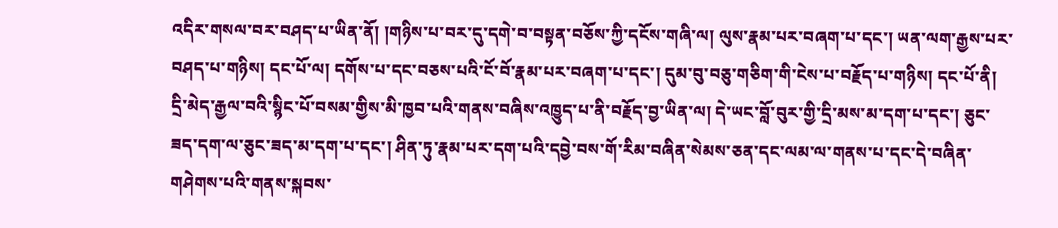འདིར་གསལ་བར་བཤད་པ་ཡིན་ནོ། །གཉིས་པ་བར་དུ་དགེ་བ་བསྟན་བཅོས་ཀྱི་དངོས་གཞི་ལ། ལུས་རྣམ་པར་བཞག་པ་དང་། ཡན་ལག་རྒྱས་པར་བཤད་པ་གཉིས། དང་པོ་ལ། དགོས་པ་དང་བཅས་པའི་ངོ་བོ་རྣམ་པར་བཞག་པ་དང་། དུམ་བུ་བཅུ་གཅིག་གི་ངེས་པ་བརྗོད་པ་གཉིས། དང་པོ་ནི། དྲི་མེད་རྒྱལ་བའི་སྙིང་པོ་བསམ་གྱིས་མི་ཁྱབ་པའི་གནས་བཞིས་འཁྱུད་པ་ནི་བརྗོད་བྱ་ཡིན་ལ། དེ་ཡང་བློ་བུར་གྱི་དྲི་མས་མ་དག་པ་དང་། ཅུང་ཟད་དག་ལ་ཅུང་ཟད་མ་དག་པ་དང་། ཤིན་ཏུ་རྣམ་པར་དག་པའི་དབྱེ་བས་གོ་རིམ་བཞིན་སེམས་ཅན་དང་ལམ་ལ་གནས་པ་དང་དེ་བཞིན་གཤེགས་པའི་གནས་སྐབས་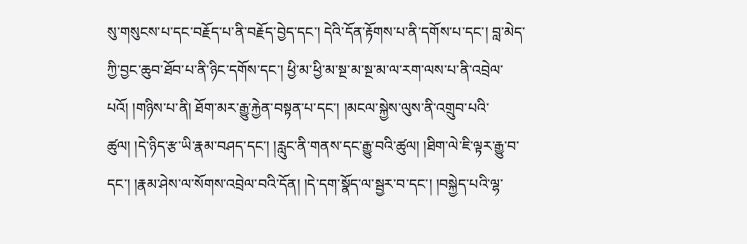སུ་གསུངས་པ་དང་བརྗོད་པ་ནི་བརྗོད་བྱེད་དང་། དེའི་དོན་རྟོགས་པ་ནི་དགོས་པ་དང་། བླ་མེད་ཀྱི་བྱང་ཆུབ་ཐོབ་པ་ནི་ཉིང་དགོས་དང་། ཕྱི་མ་ཕྱི་མ་སྔ་མ་སྔ་མ་ལ་རག་ལས་པ་ནི་འབྲེལ་པའོ། །གཉིས་པ་ནི། ཐོག་མར་རྒྱུ་རྐྱེན་བསྟན་པ་དང་། །མངལ་སྐྱེས་ལུས་ནི་འགྲུབ་པའི་ཚུལ། །དེ་ཉིད་རྩ་ཡི་རྣམ་བཤད་དང་། །རླུང་ནི་གནས་དང་རྒྱུ་བའི་ཚུལ། །ཐིག་ལེ་ཇི་ལྟར་རྒྱུ་བ་དང་། །རྣམ་ཤེས་ལ་སོགས་འབྲེལ་བའི་དོན། །དེ་དག་སྣོད་ལ་སྦྱར་བ་དང་། །བསྐྱེད་པའི་ལྷ་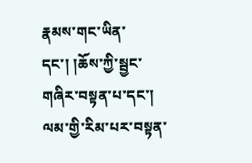རྣམས་གང་ཡིན་དང་། །ཆོས་ཀྱི་སྦྱང་གཞིར་བསྟན་པ་དང་། ལམ་གྱི་རིམ་པར་བསྟན་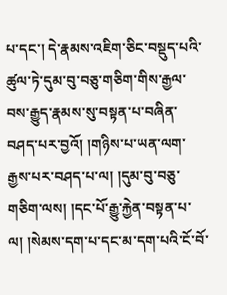པ་དང་། དེ་རྣམས་འཇིག་ཅིང་བསྡུད་པའི་ཚུལ་ཏེ་དུམ་བུ་བཅུ་གཅིག་གིས་རྒྱལ་བས་རྒྱུད་རྣམས་སུ་བསྟན་པ་བཞིན་བཤད་པར་བྱའོ། །གཉིས་པ་ཡན་ལག་རྒྱས་པར་བཤད་པ་ལ། །དུམ་བུ་བཅུ་གཅིག་ལས། །དང་པོ་རྒྱུ་རྐྱེན་བསྟན་པ་ལ། །སེམས་དག་པ་དང་མ་དག་པའི་ངོ་བོ་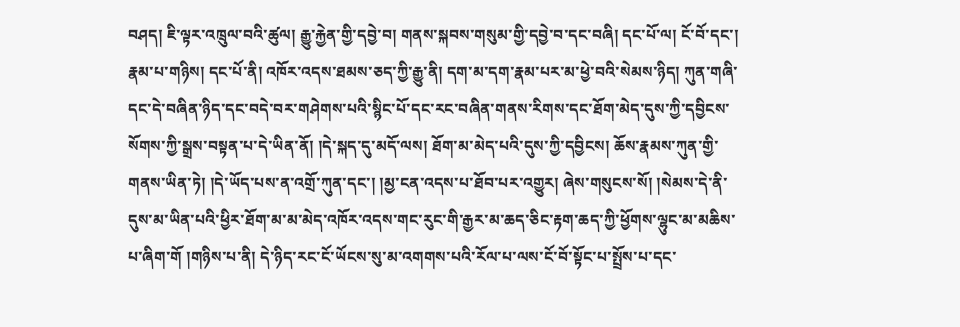བཤད། ཇི་ལྟར་འཁྲུལ་བའི་ཚུལ། རྒྱུ་རྐྱེན་གྱི་དབྱེ་བ། གནས་སྐབས་གསུམ་གྱི་དབྱེ་བ་དང་བཞི། དང་པོ་ལ། ངོ་བོ་དང་། རྣམ་པ་གཉིས། དང་པོ་ནི། འཁོར་འདས་ཐམས་ཅད་ཀྱི་རྒྱུ་ནི། དག་མ་དག་རྣམ་པར་མ་ཕྱེ་བའི་སེམས་ཉིད། ཀུན་གཞི་དང་དེ་བཞིན་ཉིད་དང་བདེ་བར་གཤེགས་པའི་སྙིང་པོ་དང་རང་བཞིན་གནས་རིགས་དང་ཐོག་མེད་དུས་ཀྱི་དབྱིངས་སོགས་ཀྱི་སྒྲས་བསྟན་པ་དེ་ཡིན་ནོ། །དེ་སྐད་དུ་མདོ་ལས། ཐོག་མ་མེད་པའི་དུས་ཀྱི་དབྱིངས། ཆོས་རྣམས་ཀུན་གྱི་གནས་ཡིན་ཏེ། །དེ་ཡོད་པས་ན་འགྲོ་ཀུན་དང་། །མྱ་ངན་འདས་པ་ཐོབ་པར་འགྱུར། ཞེས་གསུངས་སོ། །སེམས་དེ་ནི་དུས་མ་ཡིན་པའི་ཕྱིར་ཐོག་མ་མ་མེད་འཁོར་འདས་གང་རུང་གི་རྒྱར་མ་ཆད་ཅིང་རྟག་ཆད་ཀྱི་ཕྱོགས་ལྷུང་མ་མཆིས་པ་ཞིག་གོ །གཉིས་པ་ནི། དེ་ཉིད་རང་ངོ་ཡོངས་སུ་མ་འགགས་པའི་རོལ་པ་ལས་ངོ་བོ་སྟོང་པ་སྤྲོས་པ་དང་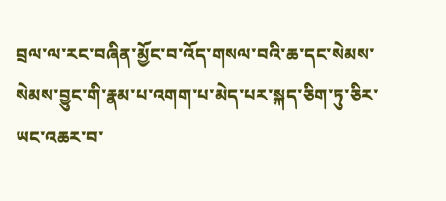བྲལ་ལ་རང་བཞིན་མྱོང་བ་འོད་གསལ་བའི་ཆ་དང་སེམས་སེམས་བྱུང་གི་རྣམ་པ་འགག་པ་མེད་པར་སྐད་ཅིག་ཏུ་ཅིར་ཡང་འཆར་བ་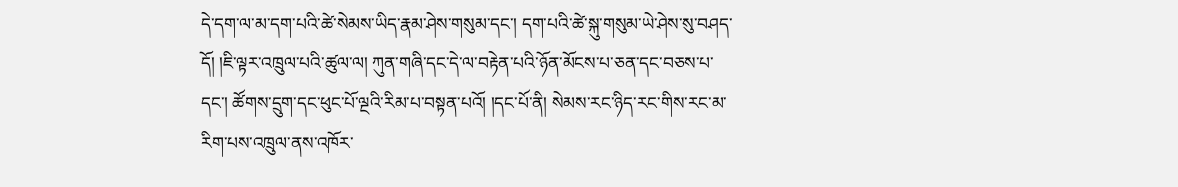དེ་དག་ལ་མ་དག་པའི་ཚེ་སེམས་ཡིད་རྣམ་ཤེས་གསུམ་དང་། དག་པའི་ཚེ་སྐུ་གསུམ་ཡེ་ཤེས་སུ་བཤད་དོ། །ཇི་ལྟར་འཁྲུལ་པའི་ཚུལ་ལ། ཀུན་གཞི་དང་དེ་ལ་བརྟེན་པའི་ཉོན་མོངས་པ་ཅན་དང་བཅས་པ་དང་། ཚོགས་དྲུག་དང་ཕུང་པོ་ལྔའི་རིམ་པ་བསྟན་པའོ། །དང་པོ་ནི། སེམས་རང་ཉིད་རང་གིས་རང་མ་རིག་པས་འཁྲུལ་ནས་འཁོར་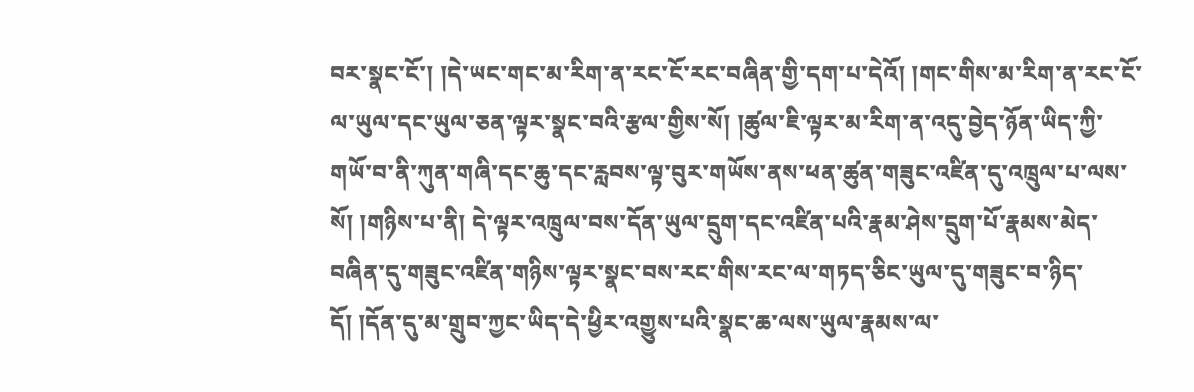བར་སྣང་ངོ་། །དེ་ཡང་གང་མ་རིག་ན་རང་ངོ་རང་བཞིན་གྱི་དག་པ་དེའོ། །གང་གིས་མ་རིག་ན་རང་ངོ་ལ་ཡུལ་དང་ཡུལ་ཅན་ལྟར་སྣང་བའི་རྩལ་གྱིས་སོ། །ཚུལ་ཇི་ལྟར་མ་རིག་ན་འདུ་བྱེད་ཉོན་ཡིད་ཀྱི་གཡོ་བ་ནི་ཀུན་གཞི་དང་ཆུ་དང་རླབས་ལྟ་བུར་གཡོས་ནས་ཕན་ཚུན་གཟུང་འཛིན་དུ་འཁྲུལ་པ་ལས་སོ། །གཉིས་པ་ནི། དེ་ལྟར་འཁྲུལ་བས་དོན་ཡུལ་དྲུག་དང་འཛིན་པའི་རྣམ་ཤེས་དྲུག་པོ་རྣམས་མེད་བཞིན་དུ་གཟུང་འཛིན་གཉིས་ལྟར་སྣང་བས་རང་གིས་རང་ལ་གཏད་ཅིང་ཡུལ་དུ་གཟུང་བ་ཉིད་དོ། །དོན་དུ་མ་གྲུབ་ཀྱང་ཡིད་དེ་ཕྱིར་འགྱུས་པའི་སྣང་ཆ་ལས་ཡུལ་རྣམས་ལ་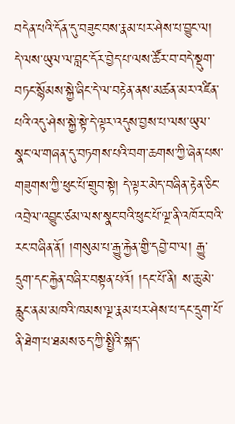བདེན་པའི་དོན་དུ་བཟུང་བས་རྣམ་པར་ཤེས་པ་བྱུང་ལ། དེ་ལས་ཡུལ་ལ་བླང་དོར་བྱེད་པ་ལས་ཚོར་བ་བདེ་སྡུག་བཏང་སྙོམས་སྐྱེ་ཞིང་དེ་ལ་བརྟེན་ནས་མཚན་མར་འཛིན་པའི་འདུ་ཤེས་སྐྱེ་སྟེ་དེ་ལྟར་འདུས་བྱས་པ་ལས་ཡུལ་སྣང་ལ་གཞན་དུ་བཏགས་པའི་བག་ཆགས་ཀྱི་ཞེན་པས་གཟུགས་ཀྱི་ཕུང་པོ་གྲུབ་སྟེ། དེ་ལྟར་མེད་བཞིན་རྟེན་ཅིང་འབྲེལ་འབྱུང་ཙམ་ལས་སྣང་བའི་ཕུང་པོ་ལྔ་ནི་འཁོར་བའི་རང་བཞིན་ནོ། །གསུམ་པ་རྒྱུ་རྐྱེན་གྱི་དབྱེ་བ་ལ། རྒྱུ་དྲུག་དང་རྐྱེན་བཞིར་བསྟན་པའོ། །དང་པོ་ནི། ས་ཆུ་མེ་རླུང་ནམ་མཁའི་ཁམས་ལྔ་རྣམ་པར་ཤེས་པ་དང་དྲུག་པོ་ནི་ཐེག་པ་ཐམས་ཅད་ཀྱི་སྤྱིའི་སྐད་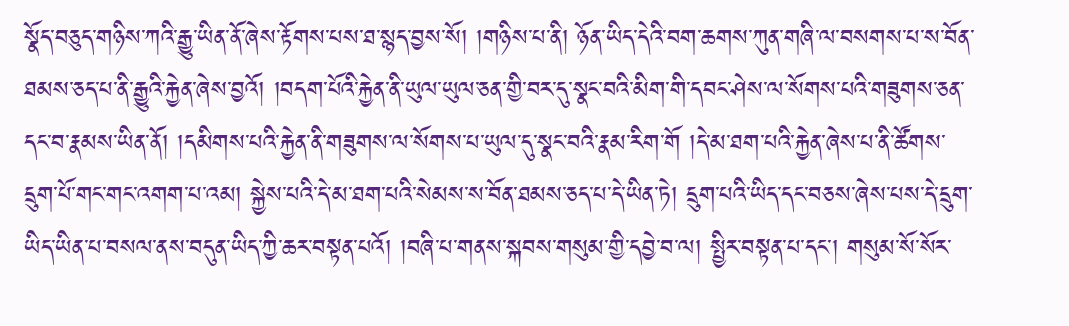སྣོད་བཅུད་གཉིས་ཀའི་རྒྱུ་ཡིན་ནོ་ཞེས་རྟོགས་པས་ཐ་སྙད་བྱས་སོ། །གཉིས་པ་ནི། ཉོན་ཡིད་དེའི་བག་ཆགས་ཀུན་གཞི་ལ་བསགས་པ་ས་བོན་ཐམས་ཅད་པ་ནི་རྒྱུའི་རྐྱེན་ཞེས་བྱའོ། །བདག་པོའི་རྐྱེན་ནི་ཡུལ་ཡུལ་ཅན་གྱི་བར་དུ་སྣང་བའི་མིག་གི་དབང་ཤེས་ལ་སོགས་པའི་གཟུགས་ཅན་དང་བ་རྣམས་ཡིན་ནོ། །དམིགས་པའི་རྐྱེན་ནི་གཟུགས་ལ་སོགས་པ་ཡུལ་དུ་སྣང་བའི་རྣམ་རིག་གོ །དེ་མ་ཐག་པའི་རྐྱེན་ཞེས་པ་ནི་ཚོགས་དྲུག་པོ་གང་གང་འགག་པ་འམ། སྐྱེས་པའི་དེ་མ་ཐག་པའི་སེམས་ས་བོན་ཐམས་ཅད་པ་དེ་ཡིན་ཏེ། དྲུག་པའི་ཡིད་དང་བཅས་ཞེས་པས་དེ་དྲུག་ཡིད་ཡིན་པ་བསལ་ནས་བདུན་ཡིད་ཀྱི་ཆར་བསྟན་པའོ། །བཞི་པ་གནས་སྐབས་གསུམ་གྱི་དབྱེ་བ་ལ། སྤྱིར་བསྟན་པ་དང་། གསུམ་སོ་སོར་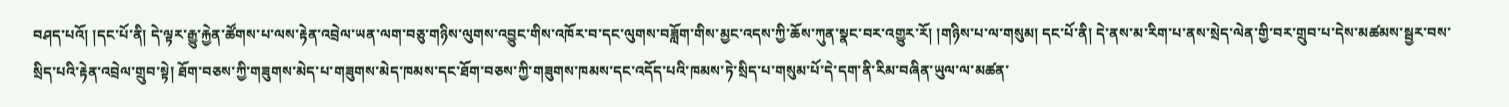བཤད་པའོ། །དང་པོ་ནི། དེ་ལྟར་རྒྱུ་རྐྱེན་ཚོགས་པ་ལས་རྟེན་འབྲེལ་ཡན་ལག་བཅུ་གཉིས་ལུགས་འབྱུང་གིས་འཁོར་བ་དང་ལུགས་བཟློག་གིས་མྱང་འདས་ཀྱི་ཆོས་ཀུན་སྣང་བར་འགྱུར་རོ། །གཉིས་པ་ལ་གསུམ། དང་པོ་ནི། དེ་ནས་མ་རིག་པ་ནས་སྲེད་ལེན་གྱི་བར་གྲུབ་པ་དེས་མཚམས་སྦྱར་བས་སྲིད་པའི་རྟེན་འབྲེལ་གྲུབ་སྟེ། ཐོག་བཅས་ཀྱི་གཟུགས་མེད་པ་གཟུགས་མེད་ཁམས་དང་ཐོག་བཅས་ཀྱི་གཟུགས་ཁམས་དང་འདོད་པའི་ཁམས་ཏེ་སྲིད་པ་གསུམ་པོ་དེ་དག་ནི་རིམ་བཞིན་ཡུལ་ལ་མཚན་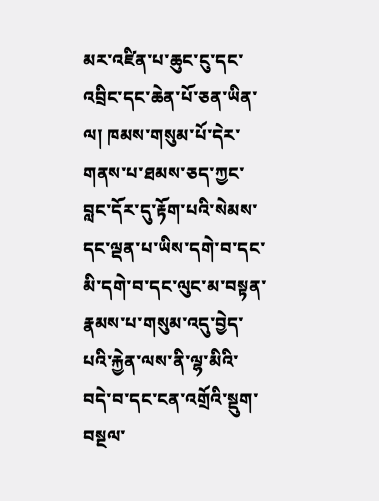མར་འཛིན་པ་ཆུང་ངུ་དང་འབྲིང་དང་ཆེན་པོ་ཅན་ཡིན་ལ། ཁམས་གསུམ་པོ་དེར་གནས་པ་ཐམས་ཅད་ཀྱང་བླང་དོར་དུ་རྟོག་པའི་སེམས་དང་ལྡན་པ་ཡིས་དགེ་བ་དང་མི་དགེ་བ་དང་ལུང་མ་བསྟན་རྣམས་པ་གསུམ་འདུ་བྱེད་པའི་རྐྱེན་ལས་ནི་ལྷ་མིའི་བདེ་བ་དང་ངན་འགྲོའི་སྡུག་བསྔལ་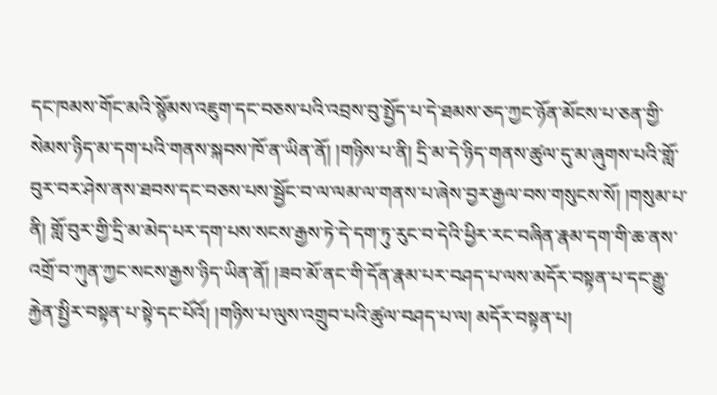དང་ཁམས་གོང་མའི་སྙོམས་འཇུག་དང་བཅས་པའི་འབྲས་བུ་སྤྱོད་པ་དེ་ཐམས་ཅད་ཀྱང་ཉོན་མོངས་པ་ཅན་གྱི་སེམས་ཉིད་མ་དག་པའི་གནས་སྐབས་ཁོ་ན་ཡིན་ནོ། །གཉིས་པ་ནི། དྲི་མ་དེ་ཉིད་གནས་ཚུལ་དུ་མ་ཞུགས་པའི་གློ་བུར་བར་ཤེས་ནས་ཐབས་དང་བཅས་པས་སྦྱོང་བ་ལ་ལམ་ལ་གནས་པ་ཞེས་བྱར་རྒྱལ་བས་གསུངས་སོ། །གསུམ་པ་ནི། གློ་བུར་གྱི་དྲི་མ་མེད་པར་དག་པས་སངས་རྒྱས་ཏེ་དེ་དག་ཏུ་རུང་བ་དེའི་ཕྱིར་རང་བཞིན་རྣམ་དག་གི་ཆ་ནས་འགྲོ་བ་ཀུན་ཀྱང་སངས་རྒྱས་ཉིད་ཡིན་ནོ། །ཟབ་མོ་ནང་གི་དོན་རྣམ་པར་བཤད་པ་ལས་མདོར་བསྟན་པ་དང་རྒྱུ་རྐྱེན་སྤྱིར་བསྟན་པ་སྟེ་དང་པོའོ། །གཉིས་པ་ལུས་འགྲུབ་པའི་ཚུལ་བཤད་པ་ལ། མདོར་བསྟན་པ།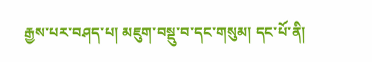རྒྱས་པར་བཤད་པ། མཇུག་བསྡུ་བ་དང་གསུམ། དང་པོ་ནི།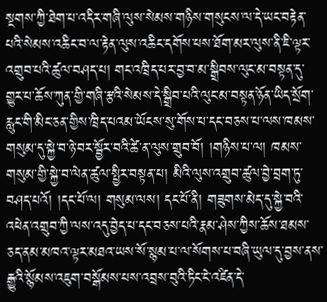སྔགས་ཀྱི་ཐེག་པ་འདིར་གཞི་ལུས་སེམས་གཉིས་གསུངས་ལ་དེ་ཡང་བརྟེན་པའི་སེམས་འཆིང་བ་ལ་རྟེན་ལུས་འཆིང་དགོས་པས་ཐོག་མར་ལུས་ནི་ཇི་ལྟར་འགྲུབ་པའི་ཚུལ་བཤད་པ། གང་འཁྲིད་པར་བྱ་བ་མ་སྒྲིབས་ལུང་མ་བསྟན་དུ་གྱུར་པ་ཆོས་ཀུན་གྱི་གཞི་རྩའི་སེམས་དེ་སྒྲིབ་པའི་ལུང་མ་བསྟན་ཉོན་ཡིད་སྲོག་རླུང་གི་མིང་ཅན་གྱིས་ཁྲིད་པའམ་ཡོངས་སུ་གོས་པ་དང་བཅས་པ་ལས་ཁམས་གསུམ་དུ་སྐྱེ་བ་ཉེ་བར་སྦྱོར་བའི་ཚེ་ན་ལུས་གྲུབ་བོ། །གཉིས་པ་ལ། ཁམས་གསུམ་གྱི་སྐྱེ་བ་ལེན་ཚུལ་སྤྱིར་བསྟན་པ། མིའི་ལུས་འགྲུབ་ཚུལ་བྱེ་བྲག་ཏུ་བཤད་པའོ། །དང་པོ་ལ། གསུམ་ལས། དང་པོ་ནི། གཟུགས་མེད་དུ་སྐྱེ་བའི་འཕེན་འགྲུབ་ཀྱི་ལས་འདུ་བྱེད་པ་དང་བཅས་པའི་རྣམ་ཤེས་ཀྱིས་ཆོས་ཐམས་ཅད་ནམ་མཁའ་ལྟར་མཐའ་ཡས་སོ་སྙམ་པ་ལ་སོགས་པ་བཞི་ཡུལ་དུ་བྱས་ནས་རྒྱུའི་སྙོམས་འཇུག་བསྒོམས་པས་འབྲས་བུའི་ཏིང་ངེ་འཛིན་དེ་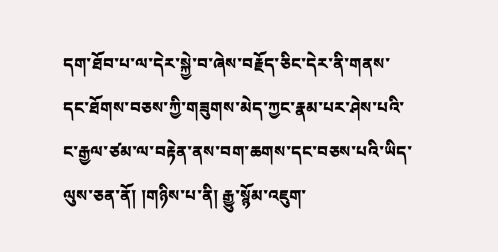དག་ཐོབ་པ་ལ་དེར་སྐྱེ་བ་ཞེས་བརྗོད་ཅིང་དེར་ནི་གནས་དང་ཐོགས་བཅས་ཀྱི་གཟུགས་མེད་ཀྱང་རྣམ་པར་ཤེས་པའི་ང་རྒྱལ་ཙམ་ལ་བརྟེན་ནས་བག་ཆགས་དང་བཅས་པའི་ཡིད་ལུས་ཅན་ནོ། །གཉིས་པ་ནི། རྒྱུ་སྙོམ་འཇུག་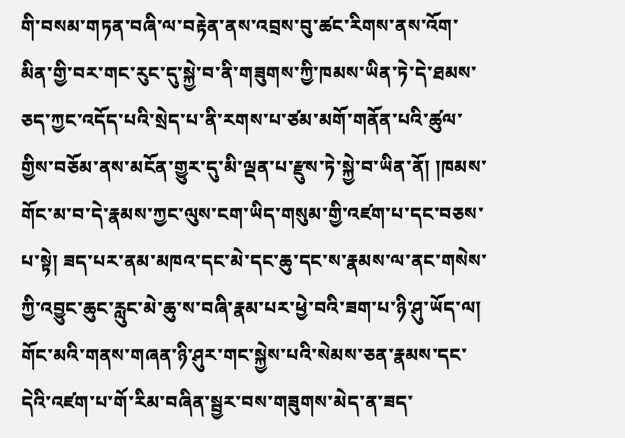གི་བསམ་གཏན་བཞི་ལ་བརྟེན་ནས་འབྲས་བུ་ཚང་རིགས་ནས་འོག་མིན་གྱི་བར་གང་རུང་དུ་སྐྱེ་བ་ནི་གཟུགས་ཀྱི་ཁམས་ཡིན་ཏེ་དེ་ཐམས་ཅད་ཀྱང་འདོད་པའི་སྲེད་པ་ནི་རགས་པ་ཙམ་མགོ་གནོན་པའི་ཚུལ་གྱིས་བཅོམ་ནས་མངོན་གྱུར་དུ་མི་ལྡན་པ་རྫུས་ཏེ་སྐྱེ་བ་ཡིན་ནོ། །ཁམས་གོང་མ་བ་དེ་རྣམས་ཀྱང་ལུས་ངག་ཡིད་གསུམ་གྱི་འཛག་པ་དང་བཅས་པ་སྟེ། ཟད་པར་ནམ་མཁའ་དང་མེ་དང་ཆུ་དང་ས་རྣམས་ལ་ནང་གསེས་ཀྱི་འབྱུང་ཆུང་རླུང་མེ་ཆུ་ས་བཞི་རྣམ་པར་ཕྱེ་བའི་ཟག་པ་ཉི་ཤུ་ཡོད་ལ། གོང་མའི་གནས་གཞན་ཉི་ཤུར་གང་སྐྱེས་པའི་སེམས་ཅན་རྣམས་དང་དེའི་འཛག་པ་གོ་རིམ་བཞིན་སྦྱར་བས་གཟུགས་མེད་ན་ཟད་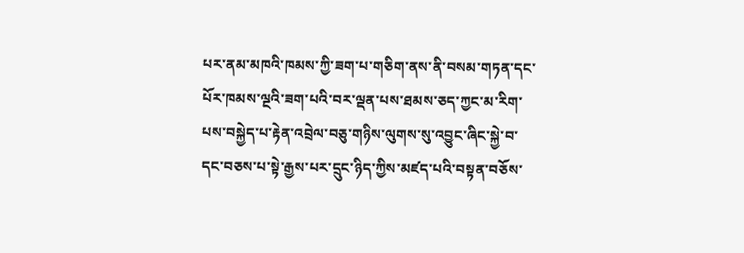པར་ནམ་མཁའི་ཁམས་ཀྱི་ཟག་པ་གཅིག་ནས་ནི་བསམ་གཏན་དང་པོར་ཁམས་ལྔའི་ཟག་པའི་བར་ལྡན་པས་ཐམས་ཅད་ཀྱང་མ་རིག་པས་བསྐྱེད་པ་རྟེན་འབྲེལ་བཅུ་གཉིས་ལུགས་སུ་འབྱུང་ཞིང་སྐྱེ་བ་དང་བཅས་པ་སྟེ་རྒྱས་པར་དྲུང་ཉིད་ཀྱིས་མཛད་པའི་བསྟན་བཅོས་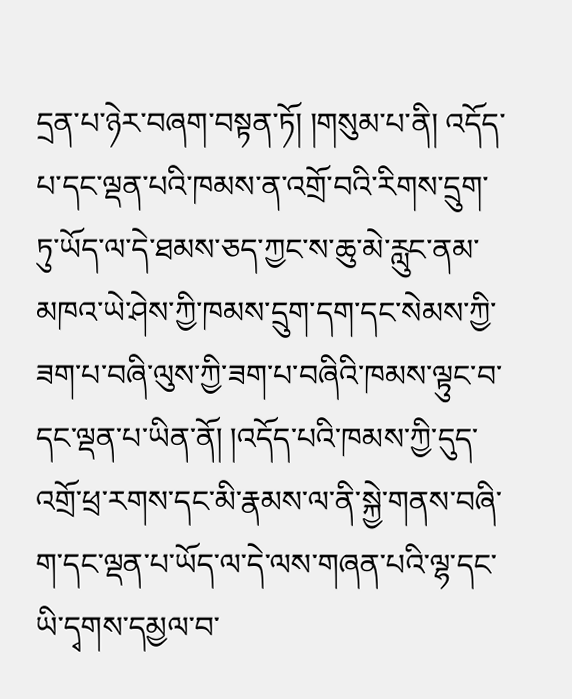དྲན་པ་ཉེར་བཞག་བསྟན་ཏོ། །གསུམ་པ་ནི། འདོད་པ་དང་ལྡན་པའི་ཁམས་ན་འགྲོ་བའི་རིགས་དྲུག་ཏུ་ཡོད་ལ་དེ་ཐམས་ཅད་ཀྱང་ས་ཆུ་མེ་རླུང་ནམ་མཁའ་ཡེ་ཤེས་ཀྱི་ཁམས་དྲུག་དག་དང་སེམས་ཀྱི་ཟག་པ་བཞི་ལུས་ཀྱི་ཟག་པ་བཞིའི་ཁམས་ལྟུང་བ་དང་ལྡན་པ་ཡིན་ནོ། །འདོད་པའི་ཁམས་ཀྱི་དུད་འགྲོ་ཕྲ་རགས་དང་མི་རྣམས་ལ་ནི་སྐྱེ་གནས་བཞི་ག་དང་ལྡན་པ་ཡོད་ལ་དེ་ལས་གཞན་པའི་ལྷ་དང་ཡི་དྭགས་དམྱལ་བ་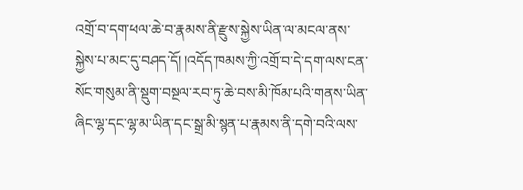འགྲོ་བ་དག་ཕལ་ཆེ་བ་རྣམས་ནི་རྫུས་སྐྱེས་ཡིན་ལ་མངལ་ནས་སྐྱེས་པ་མང་དུ་བཤད་དོ། །འདོད་ཁམས་ཀྱི་འགྲོ་བ་དེ་དག་ལས་ངན་སོང་གསུམ་ནི་སྡུག་བསྔལ་རབ་ཏུ་ཆེ་བས་མི་ཁོམ་པའི་གནས་ཡིན་ཞིང་ལྷ་དང་ལྷ་མ་ཡིན་དང་སྒྲ་མི་སྙན་པ་རྣམས་ནི་དགེ་བའི་ལས་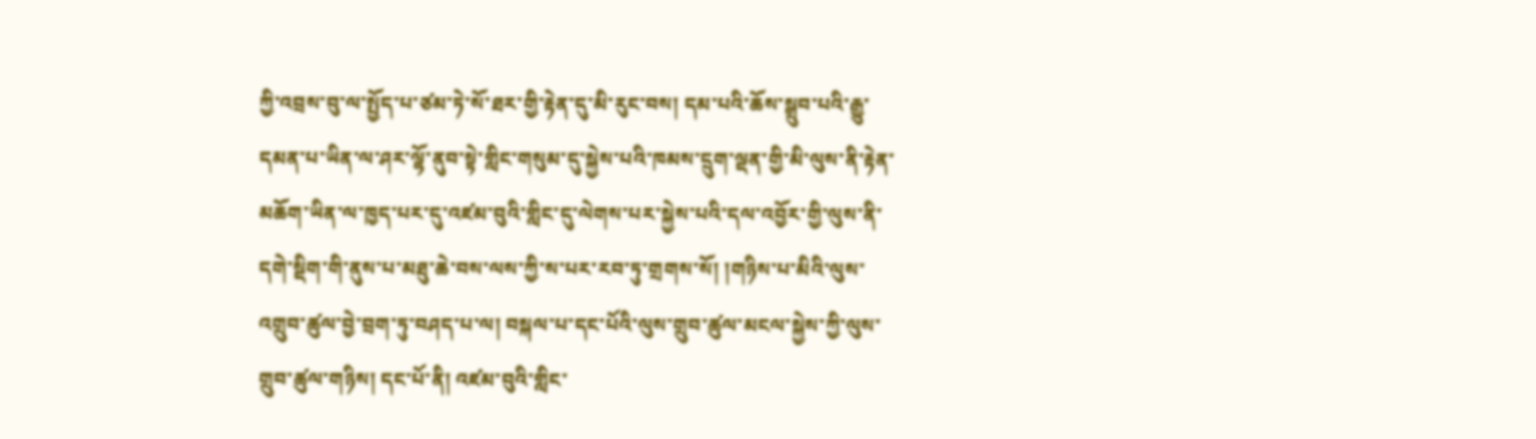ཀྱི་འབྲས་བུ་ལ་སྤྱོད་པ་ཙམ་ཏེ་སོ་ཐར་གྱི་རྟེན་དུ་མི་རུང་བས། དམ་པའི་ཆོས་སྒྲུབ་པའི་རྒྱུ་དམན་པ་ཡིན་ལ་ཤར་ལྷོ་ནུབ་སྟེ་གླིང་གསུམ་དུ་སྐྱེས་པའི་ཁམས་དྲུག་ལྡན་གྱི་མི་ལུས་ནི་རྟེན་མཆོག་ཡིན་ལ་ཁྱད་པར་དུ་འཛམ་བུའི་གླིང་དུ་ལེགས་པར་སྐྱེས་པའི་དལ་འབྱོར་གྱི་ལུས་ནི་དགེ་སྡིག་གི་ནུས་པ་མཐུ་ཆེ་བས་ལས་ཀྱི་ས་པར་རབ་ཏུ་གྲགས་སོ། །གཉིས་པ་མིའི་ལུས་འགྲུབ་ཚུལ་བྱེ་བྲག་ཏུ་བཤད་པ་ལ། བསྐལ་པ་དང་པོའི་ལུས་གྲུབ་ཚུལ་མངལ་སྐྱེས་ཀྱི་ལུས་གྲུབ་ཚུལ་གཉིས། དང་པོ་ནི། འཛམ་བུའི་གླིང་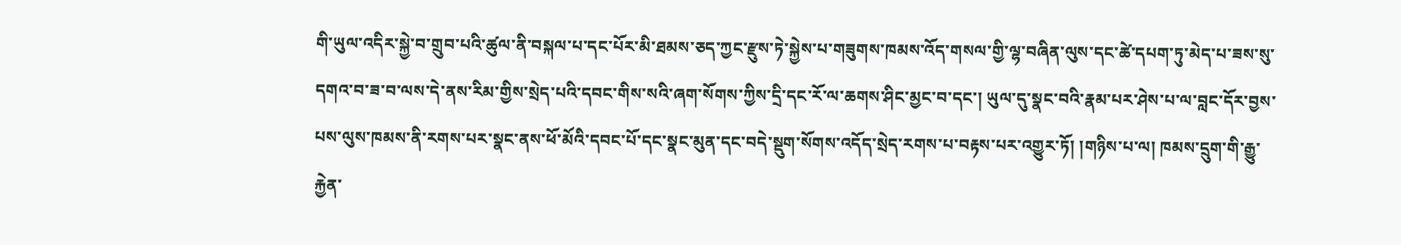གི་ཡུལ་འདིར་སྐྱེ་བ་གྲུབ་པའི་ཚུལ་ནི་བསྐལ་པ་དང་པོར་མི་ཐམས་ཅད་ཀྱང་རྫུས་ཏེ་སྐྱེས་པ་གཟུགས་ཁམས་འོད་གསལ་གྱི་ལྷ་བཞིན་ལུས་དང་ཚེ་དཔག་ཏུ་མེད་པ་ཟས་སུ་དགའ་བ་ཟ་བ་ལས་དེ་ནས་རིམ་གྱིས་སྲེད་པའི་དབང་གིས་སའི་ཞག་སོགས་ཀྱིས་དྲི་དང་རོ་ལ་ཆགས་ཤིང་མྱང་བ་དང་། ཡུལ་དུ་སྣང་བའི་རྣམ་པར་ཤེས་པ་ལ་བླང་དོར་བྱས་པས་ལུས་ཁམས་ནི་རགས་པར་སྣང་ནས་ཕོ་མོའི་དབང་པོ་དང་སྣང་མུན་དང་བདེ་སྡུག་སོགས་འདོད་སྲེད་རགས་པ་བརྟས་པར་འགྱུར་ཏོ། །གཉིས་པ་ལ། ཁམས་དྲུག་གི་རྒྱུ་རྐྱེན་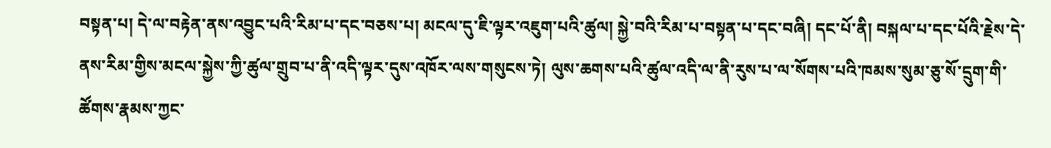བསྟན་པ། དེ་ལ་བརྟེན་ནས་འབྱུང་པའི་རིམ་པ་དང་བཅས་པ། མངལ་དུ་ཇི་ལྟར་འཇུག་པའི་ཚུལ། སྐྱེ་བའི་རིམ་པ་བསྟན་པ་དང་བཞི། དང་པོ་ནི། བསྐལ་པ་དང་པོའི་རྗེས་དེ་ནས་རིམ་གྱིས་མངལ་སྐྱེས་ཀྱི་ཚུལ་གྲུབ་པ་ནི་འདི་ལྟར་དུས་འཁོར་ལས་གསུངས་ཏེ། ལུས་ཆགས་པའི་ཚུལ་འདི་ལ་ནི་རུས་པ་ལ་སོགས་པའི་ཁམས་སུམ་ཅུ་སོ་དྲུག་གི་ཚོགས་རྣམས་ཀྱང་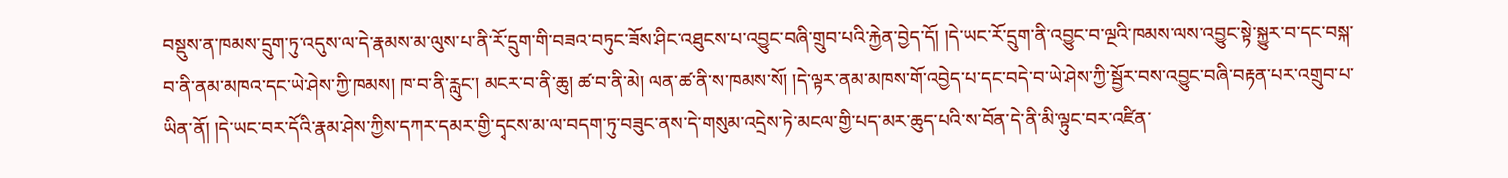བསྡུས་ན་ཁམས་དྲུག་ཏུ་འདུས་ལ་དེ་རྣམས་མ་ལུས་པ་ནི་རོ་དྲུག་གི་བཟའ་བཏུང་ཟོས་ཤིང་འཐུངས་པ་འབྱུང་བཞི་གྲུབ་པའི་རྐྱེན་བྱེད་དོ། །དེ་ཡང་རོ་དྲུག་ནི་འབྱུང་བ་ལྔའི་ཁམས་ལས་འབྱུང་སྟེ་སྐྱུར་བ་དང་བསྐ་བ་ནི་ནམ་མཁའ་དང་ཡེ་ཤེས་ཀྱི་ཁམས། ཁ་བ་ནི་རླུང་། མངར་བ་ནི་ཆུ། ཚ་བ་ནི་མེ། ལན་ཚ་ནི་ས་ཁམས་སོ། །དེ་ལྟར་ནམ་མཁས་གོ་འབྱེད་པ་དང་བདེ་བ་ཡེ་ཤེས་ཀྱི་སྦྱོར་བས་འབྱུང་བཞི་བརྟན་པར་འགྲུབ་པ་ཡིན་ནོ། །དེ་ཡང་བར་དོའི་རྣམ་ཤེས་ཀྱིས་དཀར་དམར་གྱི་དྭངས་མ་ལ་བདག་ཏུ་བཟུང་ནས་དེ་གསུམ་འདྲེས་ཏེ་མངལ་གྱི་པད་མར་ཆུད་པའི་ས་བོན་དེ་ནི་མི་ལྟུང་བར་འཛིན་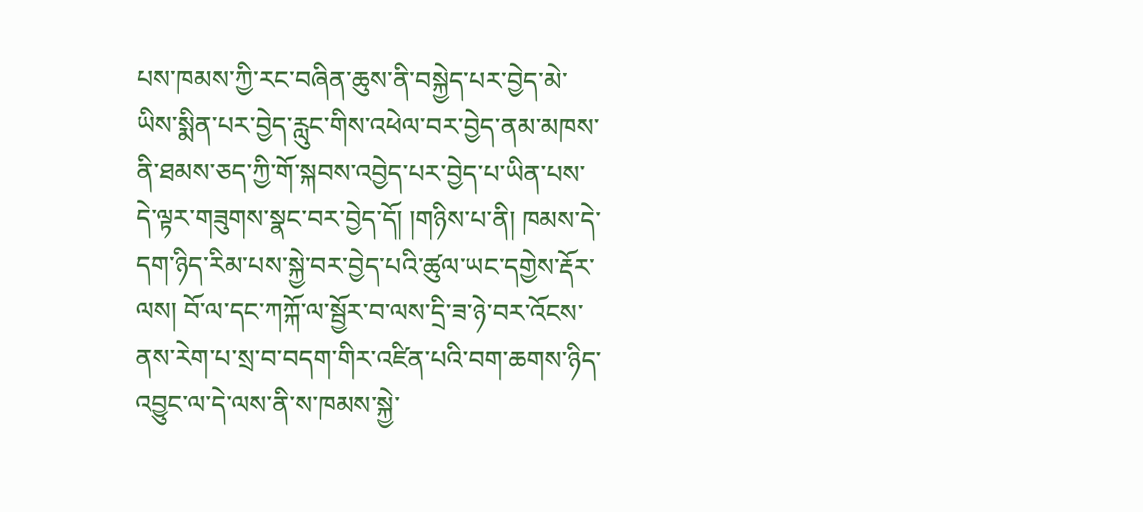པས་ཁམས་ཀྱི་རང་བཞིན་ཆུས་ནི་བསྐྱེད་པར་བྱེད་མེ་ཡིས་སྨིན་པར་བྱེད་རླུང་གིས་འཕེལ་བར་བྱེད་ནམ་མཁས་ནི་ཐམས་ཅད་ཀྱི་གོ་སྐབས་འབྱེད་པར་བྱེད་པ་ཡིན་པས་དེ་ལྟར་གཟུགས་སྣང་བར་བྱེད་དོ། །གཉིས་པ་ནི། ཁམས་དེ་དག་ཉིད་རིམ་པས་སྐྱེ་བར་བྱེད་པའི་ཚུལ་ཡང་དགྱེས་རྡོར་ལས། བོ་ལ་དང་ཀཀྐོ་ལ་སྦྱོར་བ་ལས་དྲི་ཟ་ཉེ་བར་འོངས་ནས་རེག་པ་སྲ་བ་བདག་གིར་འཛིན་པའི་བག་ཆགས་ཉིད་འབྱུང་ལ་དེ་ལས་ནི་ས་ཁམས་སྐྱེ་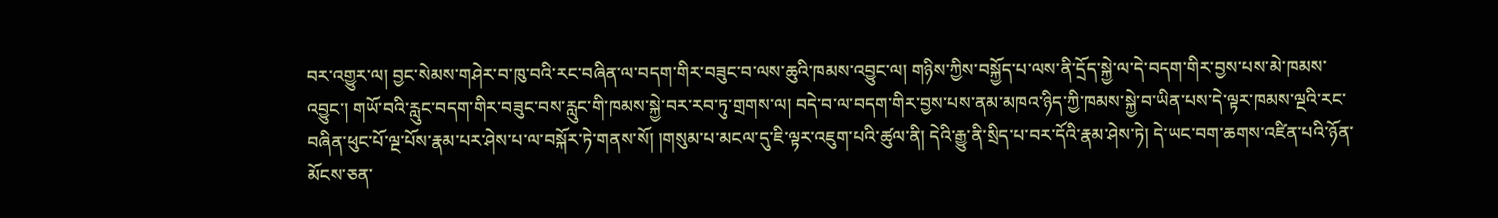བར་འགྱུར་ལ། བྱང་སེམས་གཤེར་བ་ཁུ་བའི་རང་བཞིན་ལ་བདག་གིར་བཟུང་བ་ལས་ཆུའི་ཁམས་འབྱུང་ལ། གཉིས་ཀྱིས་བསྐྱོད་པ་ལས་ནི་དྲོད་སྐྱེ་ལ་དེ་བདག་གིར་བྱས་པས་མེ་ཁམས་འབྱུང་། གཡོ་བའི་རླུང་བདག་གིར་བཟུང་བས་རླུང་གི་ཁམས་སྐྱེ་བར་རབ་ཏུ་གྲགས་ལ། བདེ་བ་ལ་བདག་གིར་བྱས་པས་ནམ་མཁའ་ཉིད་ཀྱི་ཁམས་སྐྱེ་བ་ཡིན་པས་དེ་ལྟར་ཁམས་ལྔའི་རང་བཞིན་ཕུང་པོ་ལྔ་པོས་རྣམ་པར་ཤེས་པ་ལ་བསྐོར་ཏེ་གནས་སོ། །གསུམ་པ་མངལ་དུ་ཇི་ལྟར་འཇུག་པའི་ཚུལ་ནི། དེའི་རྒྱུ་ནི་སྲིད་པ་བར་དོའི་རྣམ་ཤེས་ཏེ། དེ་ཡང་བག་ཆགས་འཛིན་པའི་ཉོན་མོངས་ཅན་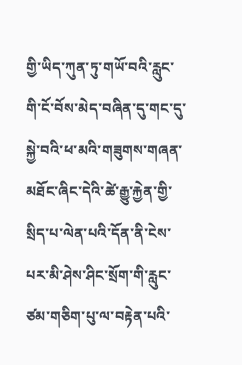གྱི་ཡིད་ཀུན་ཏུ་གཡོ་བའི་རླུང་གི་ངོ་བོས་མེད་བཞིན་དུ་གང་དུ་སྐྱེ་བའི་ཕ་མའི་གཟུགས་གཞན་མཐོང་ཞིང་དེའི་ཚེ་རྒྱུ་རྐྱེན་གྱི་སྲིད་པ་ལེན་པའི་དོན་ནི་ངེས་པར་མི་ཤེས་ཤིང་སྲོག་གི་རླུང་ཙམ་གཅིག་པུ་ལ་བརྟེན་པའི་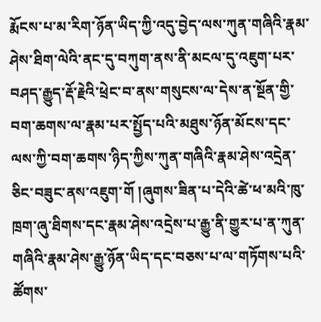རྨོངས་པ་མ་རིག་ཉོན་ཡིད་ཀྱི་འདུ་བྱེད་ལས་ཀུན་གཞིའི་རྣམ་ཤེས་ཐིག་ལེའི་ནང་དུ་བཀུག་ནས་ནི་མངལ་དུ་འཇུག་པར་བཤད་རྒྱུད་རྡོ་རྗེའི་ཕྲེང་བ་ནས་གསུངས་ལ་དེས་ན་སྔོན་གྱི་བག་ཆགས་ལ་རྣམ་པར་སྤྱོད་པའི་མཐུས་ཉོན་མོངས་དང་ལས་ཀྱི་བག་ཆགས་ཉིད་ཀྱིས་ཀུན་གཞིའི་རྣམ་ཤེས་འདྲེན་ཅིང་བཟུང་ནས་འཇུག་གོ །ཞུགས་ཟིན་པ་དེའི་ཚེ་ཕ་མའི་ཁུ་ཁྲག་ཞུ་ཐིགས་དང་རྣམ་ཤེས་འདྲེས་པ་རྒྱུ་ནི་གྱུར་པ་ན་ཀུན་གཞིའི་རྣམ་ཤེས་རྒྱུ་ཉོན་ཡིད་དང་བཅས་པ་ལ་གཏོགས་པའི་ཚོགས་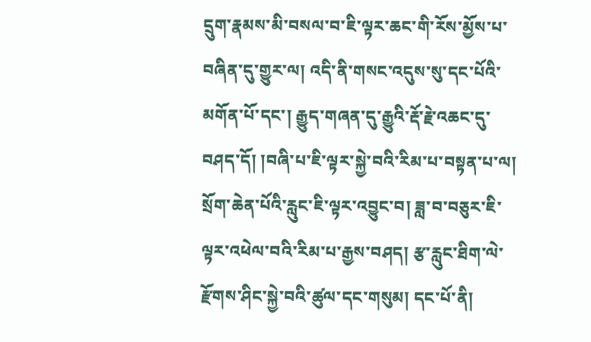དྲུག་རྣམས་མི་བསལ་བ་ཇི་ལྟར་ཆང་གི་རོས་མྱོས་པ་བཞིན་དུ་གྱུར་ལ། འདི་ནི་གསང་འདུས་སུ་དང་པོའི་མགོན་པོ་དང་། རྒྱུད་གཞན་དུ་རྒྱུའི་རྡོ་རྗེ་འཆང་དུ་བཤད་དོ། །བཞི་པ་ཇི་ལྟར་སྐྱེ་བའི་རིམ་པ་བསྟན་པ་ལ། སྲོག་ཆེན་པོའི་རླུང་ཇི་ལྟར་འབྱུང་བ། ཟླ་བ་བཅུར་ཇི་ལྟར་འཕེལ་བའི་རིམ་པ་རྒྱས་བཤད། རྩ་རླུང་ཐིག་ལེ་རྫོགས་ཤིང་སྐྱེ་བའི་ཚུལ་དང་གསུམ། དང་པོ་ནི།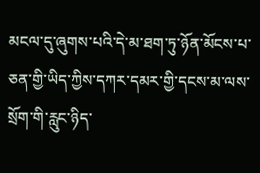མངལ་དུ་ཞུགས་པའི་དེ་མ་ཐག་ཏུ་ཉོན་མོངས་པ་ཅན་གྱི་ཡིད་ཀྱིས་དཀར་དམར་གྱི་དངས་མ་ལས་སྲོག་གི་རླུང་ཉིད་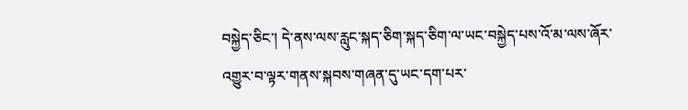བསྐྱེད་ཅིང་། དེ་ནས་ལས་རླུང་སྐད་ཅིག་སྐད་ཅིག་ལ་ཡང་བསྐྱེད་པས་འོ་མ་ལས་ཞོར་འགྱུར་བ་ལྟར་གནས་སྐབས་གཞན་དུ་ཡང་དག་པར་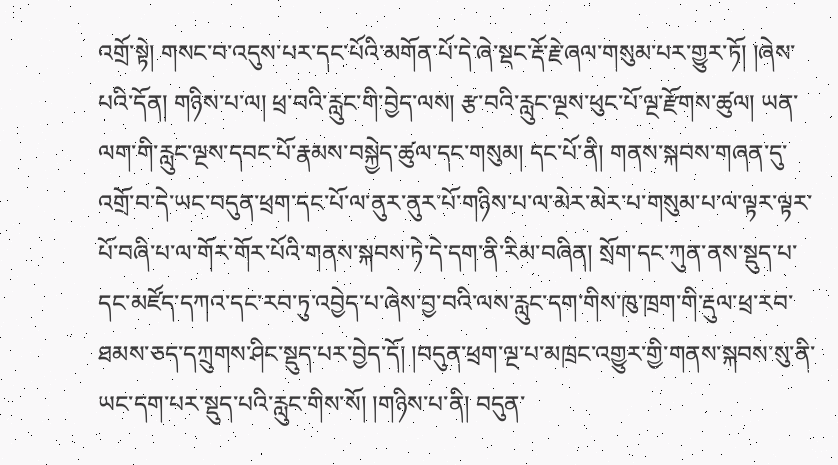འགྲོ་སྟེ། གསང་བ་འདུས་པར་དང་པོའི་མགོན་པོ་དེ་ཞེ་སྡང་རྡོ་རྗེ་ཞལ་གསུམ་པར་གྱུར་ཏོ། །ཞེས་པའི་དོན། གཉིས་པ་ལ། ཕྲ་བའི་རླུང་གི་བྱེད་ལས། རྩ་བའི་རླུང་ལྔས་ཕུང་པོ་ལྔ་རྫོགས་ཚུལ། ཡན་ལག་གི་རླུང་ལྔས་དབང་པོ་རྣམས་བསྐྱེད་ཚུལ་དང་གསུམ། དང་པོ་ནི། གནས་སྐབས་གཞན་དུ་འགྲོ་བ་དེ་ཡང་བདུན་ཕྲག་དང་པོ་ལ་ནུར་ནུར་པོ་གཉིས་པ་ལ་མེར་མེར་པ་གསུམ་པ་ལ་ལྟར་ལྟར་པོ་བཞི་པ་ལ་གོར་གོར་པོའི་གནས་སྐབས་ཏེ་དེ་དག་ནི་རིམ་བཞིན། སྲོག་དང་ཀུན་ནས་སྡུད་པ་དང་མཛོད་དཀའ་དང་རབ་ཏུ་འབྱེད་པ་ཞེས་བྱ་བའི་ལས་རླུང་དག་གིས་ཁུ་ཁྲག་གི་རྡུལ་ཕྲ་རབ་ཐམས་ཅད་དཀྲུགས་ཤིང་སྡུད་པར་བྱེད་དོ། །བདུན་ཕྲག་ལྔ་པ་མཁྲང་འགྱུར་གྱི་གནས་སྐབས་སུ་ནི་ཡང་དག་པར་སྡུད་པའི་རླུང་གིས་སོ། །གཉིས་པ་ནི། བདུན་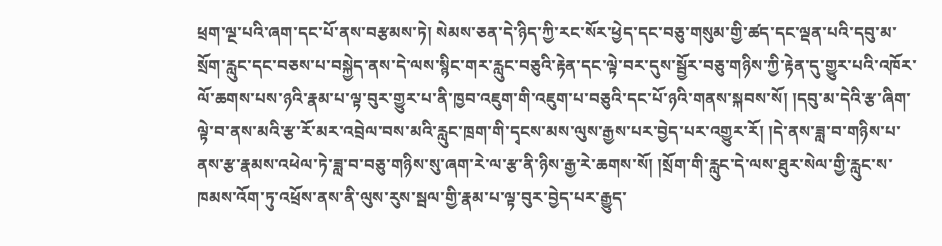ཕྲག་ལྔ་པའི་ཞག་དང་པོ་ནས་བརྩམས་ཏེ། སེམས་ཅན་དེ་ཉིད་ཀྱི་རང་སོར་ཕྱེད་དང་བཅུ་གསུམ་གྱི་ཚད་དང་ལྡན་པའི་དབུ་མ་སྲོག་རླུང་དང་བཅས་པ་བསྐྱེད་ནས་དེ་ལས་སྙིང་གར་རླུང་བཅུའི་རྟེན་དང་ལྟེ་བར་དུས་སྦྱོར་བཅུ་གཉིས་ཀྱི་རྟེན་དུ་གྱུར་པའི་འཁོར་ལོ་ཆགས་པས་ཉའི་རྣམ་པ་ལྟ་བུར་གྱུར་པ་ནི་ཁྱབ་འཇུག་གི་འཇུག་པ་བཅུའི་དང་པོ་ཉའི་གནས་སྐབས་སོ། །དབུ་མ་དེའི་རྩ་ཞིག་ལྟེ་བ་ནས་མའི་རྩ་རོ་མར་འབྲེལ་བས་མའི་རླུང་ཁྲག་གི་དྭངས་མས་ལུས་རྒྱས་པར་བྱེད་པར་འགྱུར་རོ། །དེ་ནས་ཟླ་བ་གཉིས་པ་ནས་རྩ་རྣམས་འཕེལ་ཏེ་ཟླ་བ་བཅུ་གཉིས་སུ་ཞག་རེ་ལ་རྩ་ནི་ཉིས་རྒྱ་རེ་ཆགས་སོ། །སྲོག་གི་རླུང་དེ་ལས་ཐུར་སེལ་གྱི་རླུང་ས་ཁམས་འོག་ཏུ་འཕྲོས་ནས་ནི་ལུས་རུས་སྦལ་གྱི་རྣམ་པ་ལྟ་བུར་བྱེད་པར་རྒྱུད་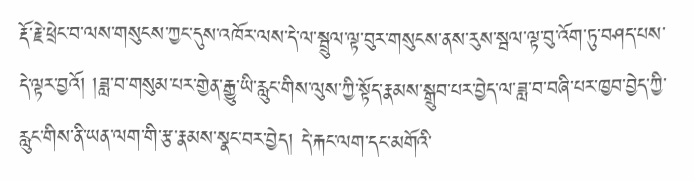རྡོ་རྗེ་ཕྲེང་བ་ལས་གསུངས་ཀྱང་དུས་འཁོར་ལས་དེ་ལ་སྦྲུལ་ལྟ་བུར་གསུངས་ནས་རུས་སྦལ་ལྟ་བུ་འོག་ཏུ་བཤད་པས་དེ་ལྟར་བྱའོ། །ཟླ་བ་གསུམ་པར་གྱེན་རྒྱུ་ཡི་རླུང་གིས་ལུས་ཀྱི་སྟོད་རྣམས་སྒྲུབ་པར་བྱེད་ལ་ཟླ་བ་བཞི་པར་ཁྱབ་བྱེད་ཀྱི་རླུང་གིས་ནི་ཡན་ལག་གི་རྩ་རྣམས་སྣང་བར་བྱེད། དེ་རྐང་ལག་དང་མགོའི་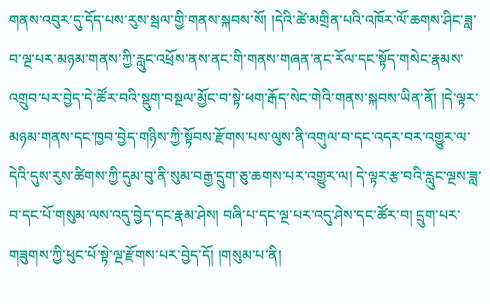གནས་འབུར་དུ་དོད་པས་རུས་སྦལ་གྱི་གནས་སྐབས་སོ། །དེའི་ཚེ་མགྲིན་པའི་འཁོར་ལོ་ཆགས་ཤིང་ཟླ་བ་ལྔ་པར་མཉམ་གནས་ཀྱི་རླུང་འཕྲོས་ནས་ནང་གི་གནས་གཞན་ནང་རོལ་དང་སྟོད་གསེང་རྣམས་འགྲུབ་པར་བྱེད་དེ་ཚོར་བའི་སྡུག་བསྔལ་མྱོང་བ་སྟེ་ཕག་རྒོད་སེང་གེའི་གནས་སྐབས་ཡིན་ནོ། །དེ་ལྟར་མཉམ་གནས་དང་ཁྱབ་བྱེད་གཉིས་ཀྱི་སྟོབས་རྫོགས་པས་ལུས་ནི་འགུལ་བ་དང་འདར་བར་འགྱུར་ལ་དེའི་དུས་རུས་ཚིགས་ཀྱི་དུམ་བུ་ནི་སུམ་བརྒྱ་དྲུག་ཅུ་ཆགས་པར་འགྱུར་ལ། དེ་ལྟར་རྩ་བའི་རླུང་ལྔས་ཟླ་བ་དང་པོ་གསུམ་ལས་འདུ་བྱེད་དང་རྣམ་ཤེས། བཞི་པ་དང་ལྔ་པར་འདུ་ཤེས་དང་ཚོར་བ། དྲུག་པར་གཟུགས་ཀྱི་ཕུང་པོ་སྟེ་ལྔ་རྫོགས་པར་བྱེད་དོ། །གསུམ་པ་ནི།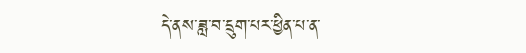དེ་ནས་ཟླ་བ་དྲུག་པར་ཕྱིན་པ་ན་